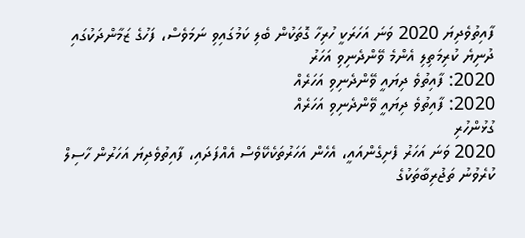ފާއިތުވެދިޔަ 2020 ވަނަ އަހަރަކީ ހުރިހާ ގޮތަކުން ބެލި ކަމުގައިވި ނަމަވެސް، ފަހުގެ ޒަމާންދަކުގައި ދުނިޔެ ކުރިމަތިލި އެންމެ ވޭންދެނިވި އަހަރު
2020: ފާއިތުވެ ދިޔައީ ވޭންދެނިވި އަހަރެއް
2020: ފާއިތުވެ ދިޔައީ ވޭންދެނިވި އަހަރެއް
ގުޅުންހުރި
2020 ވަނަ އަހަރު ފެށިގެންއައީ، އެހެން އަހަރުތަކެކޭވެސް އެއްފަދައި، ފާއިތުވެދިޔަ އަހަރުން ހާސިލް ކުރެވުނު ތަޖުރިބާތަކުގެ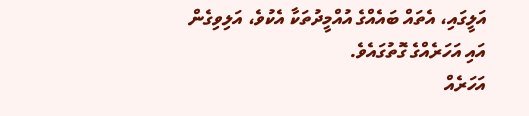އަލީގައި، އެތައް ބައެއްގެ އުއްމީދުތަކާ އެކުވެ، އަލިވިގެން އައި އަހަރެއްގެ ގޮތުގައެވެ.
އަހަރެއް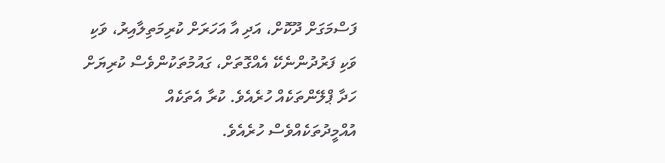ފަސްމަގަށް ދޫކޮށް، އަދި އާ އަހަރަށް ކުރިމަތިލާއިރު، ވަކި ވަކި ފަރުދުންނެކޭ އެއްގޮތަށް، ގައުމުތަކުންވެސް ކުރިޔަށް ހަދާ ޕްލޭންތަކެއް ހުރެއެވެ. ކުރާ އެތަކެއް އުއްމީދުތަކެއްވެސް ހުރެއެވެ.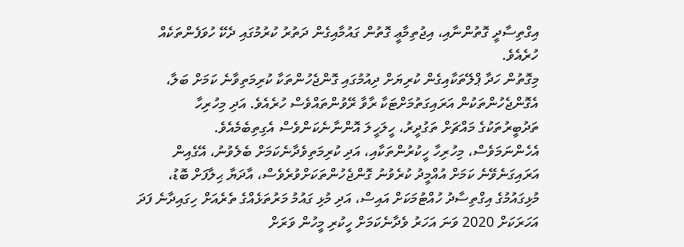އިގްތިސާދީ ގޮތުންނާއި، އިޖުތިމާޢީ ގޮތުން ގައުމާއިގެން ދަތުރު ކުރުމުގައި ދެކޭ ހުވަފެންތަކެއް ހުރެއެވެ.
މިގޮތުން ހަދާ ޕްލޭތަކާއިގެން ކުރިޔަށް ދިއުމުގައި ގޮންޖެހުންތަކާ ކުރިމަތިވާނެ ކަމަށް ބަލާ، އެގޮންޖެހުންތަކުން އަރައިގަތުމަށްޓަކާ ރާވާ ރޭވުންތައްވެސް ހުރެއެވެ. އަދި މިހުރިހާ ތަދުބީރުތަކުގެ މައްޗަށް ތަގުދީރު، ހީލަހީލަ އޮންނާނެކަންވެސް އެގިތިބެމެއެވެ.
އެހެންނަމަވެސް، މިހުރިހާ ހީކުރުންތަކާއި، އަދި ކުރިމަތިވެދާނެކަމަށް ބެލެވުނު، އޭގެއިން އަރައިގަނެވޭނެ ކަމަށް އުއްމީދު ކުރެވުނު ގޮންޖެހުންތަކަށްވުރެވެސް، އާދަޔާ ޙިލާފަށް ބޮޑު، މުޅިގައުމުގެ އިގްތިސާދު ހުއްޓުމަކަށް އައިސް، އަދި މުޅި ގައުމު މަރުތަޅެއްގެ ތެރެއަށް ހިގައިދާނެ ފަދަ އަހަރަކަށް 2020 ވަނަ އަހަރު ވެދާނެކަމަށް ހީކުރި މީހުން ވަރަށް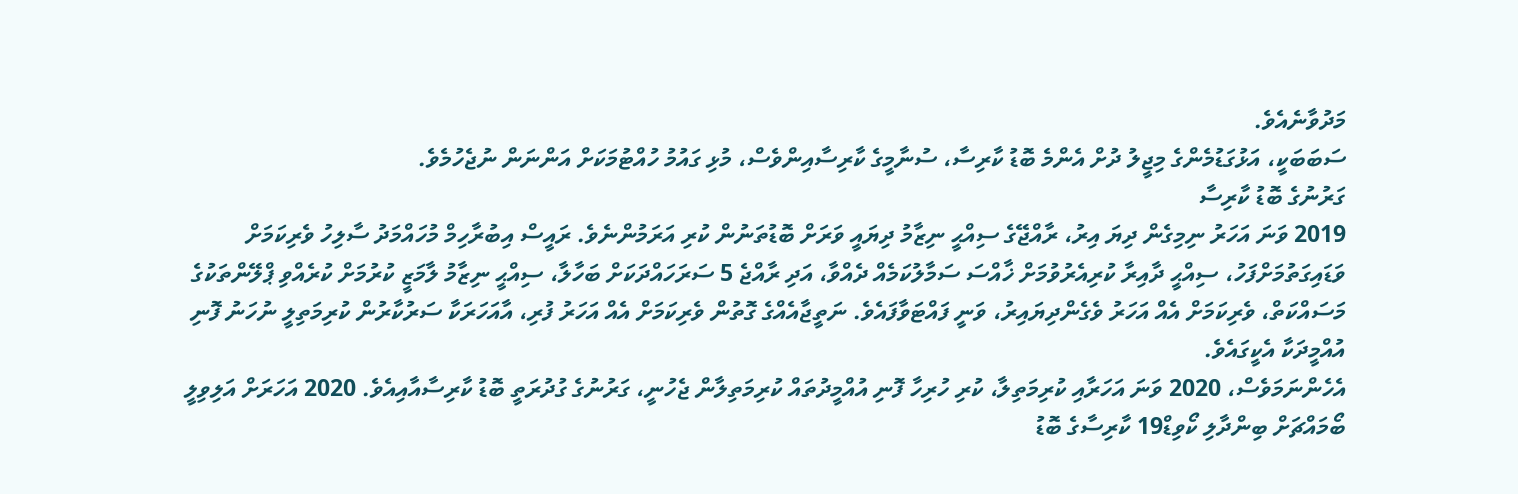މަދުވާނެއެވެ.
ސަބަބަކީ، އަޅުގަޑުމެންގެ މިޖީލު ދުށް އެންމެ ބޮޑު ކާރިސާ، ސުނާމީގެ ކާރިސާއިންވެސް، މުޅި ގައުމު ހުއްޓުމަކަށް އަންނަން ނުޖެހުމެވެ.
ގަރުނުގެ ބޮޑު ކާރިސާ
2019 ވަނަ އަހަރު ނިމިގެން ދިޔަ އިރު، ރާއްޖޭގެ ސިއްޙީ ނިޒާމު ދިޔައީ ވަރަށް ބޮޑުތަނުން ކުރި އަރަމުންނެވެ. ރައީސް އިބުރާހިމް މުހައްމަދު ސާލިހު ވެރިކަމަށް ވަޑައިގަތުމަށްފަހު، ސިއްޙީ ދާއިރާ ކުރިއެރުވުމަށް ޚާއްސަ ސަމާލުކަމެއް ދެއްވާ، އަދި ރާއްޖެ 5 ސަރަހައްދަކަށް ބަހާލާ، ސިއްޙީ ނިޒާމު ލާމަޒީ ކުރުމަށް ކުރެއްވި ޕްލޭންތަކުގެ މަސައްކަތް، ވެރިކަމަށް އެއް އަހަރު ވެގެންދިޔައިރު، ވަނީ ފައްޓަވާފައެވެ. ނަތީޖާއެއްގެ ގޮތުން ވެރިކަމަށް އެއް އަހަރު ފުރި، އާއަހަރަކާ ސަރުކާރުން ކުރިމަތިލީ ނުހަނު ފޮނި އުއްމީދަކާ އެކީގައެވެ.
އެހެންނަމަވެސް، 2020 ވަނަ އަހަރާއި ކުރިމަތިލާ، ކުރި ހުރިހާ ފޮނި އުއްމީދުތައް ކުރިމަތިލާން ޖެހުނީ، ގަރުނުގެ ގުދުރަތީ ބޮޑު ކާރިސާއާއިއެވެ. 2020 އަހަރަށް އަލިވިލީ ބޯމައްޗަށް ބިންދާލި ކޯވިޑް19 ކާރިސާގެ ބޮޑު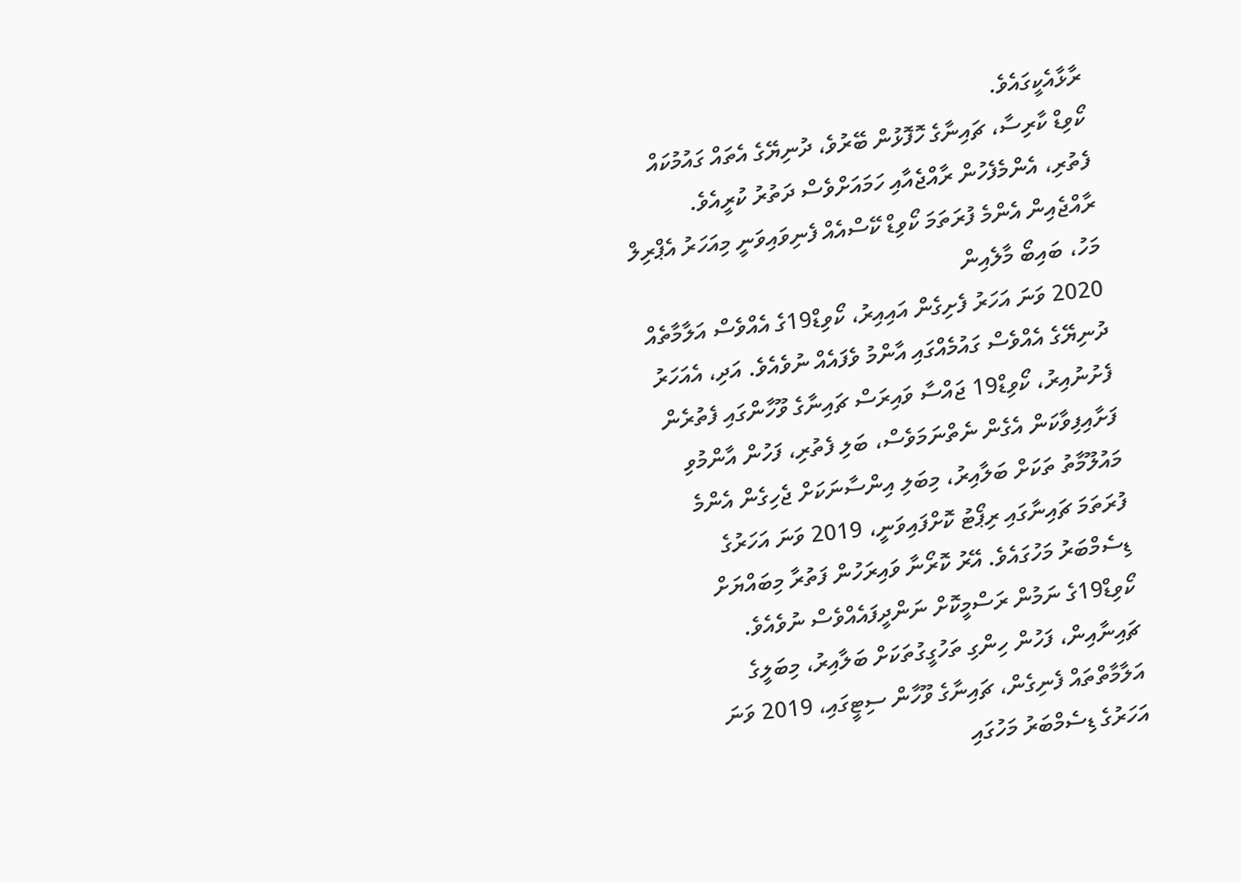ރާޅާއެކީގައެވެ.
ކޯވިޑް ކާރިސާ، ޗައިނާގެ ހޮފޮޅުން ބޭރުވެ، ދުނިޔޭގެ އެތައް ގައުމުކައް ފެތުރި، އެންމެފެހުން ރާއްޖެއާއި ހަމައަށްވެސް ދަތުރު ކުރީއެވެ.
ރާއްޖެއިން އެންމެ ފުރަތަމަ ކޯވިޑް ކޭސްއެއް ފެނިވައިވަނީ މިއަހަރު އެޕްރިލް މަހު، ބައިބޯ މާލެއިން
2020 ވަނަ އަހަރު ފެށިގެން އައިއިރު، ކޯވިޑް19ގެ އެއްވެސް އަލާމާތެއް ދުނިޔޭގެ އެއްވެސް ގައުމެއްގައި އާންމު ވެފައެއް ނުވެއެވެ. އަދި، އެއަހަރު ފެށުނުއިރު، ކޯވިޑް19 ޖައްސާ ވައިރަސް ޗައިނާގެ ވޫހާންގައި ފެތުރެން ފަށާއިފިވާކަން އެގެން ނެތްނަމަވެސް، ބަލި ފެތުރި، ފަހުން އާންމުވި މައުލޫމާތު ތަކަށް ބަލާއިރު، މިބަލި އިންސާނަކަށް ޖެހިގެން އެންމެ ފުރަތަމަ ޗައިނާގައި ރިޕޯޓު ކޮށްފައިވަނީ، 2019 ވަނަ އަހަރުގެ ޑިސެމްބަރު މަހުގައެވެ. އޭރު ކޮރޯނާ ވައިރަހުން ފަތުރާ މިބައްޔަށް ކޯވިޑް19ގެ ނަމުން ރަސްމީކޮށް ނަންދީފައެއްވެސް ނުވެއެވެ.
ޗައިނާއިން، ފަހުން ހިންގި ތަހުގީގުތަކަށް ބަލާއިރު، މިބަލީގެ އަލާމާތްތައް ފެނިގެން، ޗައިނާގެ ވޫހާން ސިޓީގައި، 2019 ވަނަ އަހަރުގެ ޑިސެމްބަރު މަހުގައި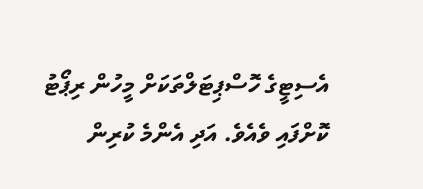އެސިޓީގެ ހޮސްޕިޓަލްތަކަށް މީހުން ރިޕޯޓު ކޮށްފައި ވެއެވެ. އަދި އެންމެ ކުރިން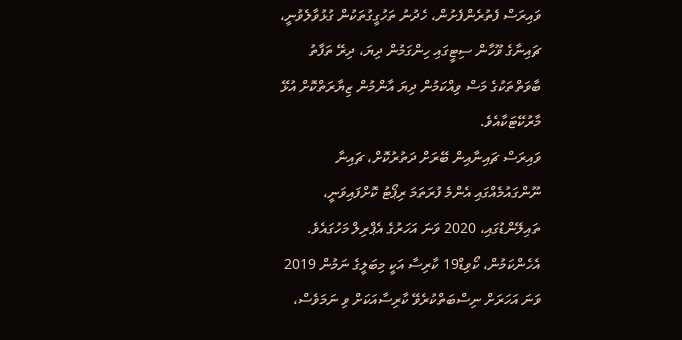ވައިރަސް ފެތުރެންފެށުން، ހެދުނު ތަހުގީގުތަކުން ގުޅުވާލެވުނީ، ޗައިނާގެ ވޫހާން ސިޓީގައި ހިންގަމުން ދިޔަ، ދިރޭ ތަފާތު ބާވަތްތަކުގެ މަސް ވިއްކަމުން ދިޔަ އާންމުން ޒިޔާރަތްކޮށް އުޅޭ މާރުކޭޓަކާއެވެ.
ވައިރަސް ޗައިނާއިން ބޭރަށް ދަތުރުކޮށް، ޗައިނާ ނޫންގައުމެއްގައި އެންމެ ފުރަތަމަ ރިޕޯޓު ކޮށްފައިވަނީ، ތައިލޭންޑުގައި، 2020 ވަނަ އަހަރުގެ އެޕްރިލް މަހުގައެވެ. އެހެންކަމުން، ކޯވިޑް19 ކާރިސާ އަކީ މިބަލީގެ ނަމުން 2019 ވަނަ އަހަރަށް ނިސްބަތްކުރެވޭ ކާރިސާއަކަށް ވި ނަމަވެސް،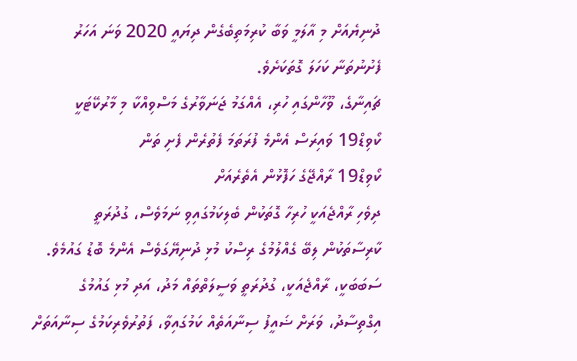ދުނިޔެއަށް މި އާލަމީ ވަބާ ކުރިމަތިބެގެން ދިޔައީ 2020 ވަނަ އަހަރު ފެށުނުތަނާ ކަހަލަ ގޮތަކަށެވެ.
ޗައިނާގެ، ވޫހާންގައި ހުރި، އެއްގަމު ޖަނަވާރުގެ މަސްވިއްކާ މި މާރުކޭޓަކީ ކޯވިޑް19 ވައިރަސް އެންމެ ފުރަތަމަ ފެތުރެން ފެށި ތަން
ކޯވިޑް19 ރާއްޖޭގެ ހަފޮޅުން އެތެރެއަށް
ދިވެހި ރާއްޖެއަކީ ހުރިހާ ގޮތަކުން ބެލިކަމުގައިވި ނަމަވެސް، ގުދުރަތީ ކާރިސާތަކުން ލިބޭ ގެއްލުމުގެ ރިސްކު މުޅި ދުނިޔޭގަވެސް އެންމެ ބޮޑު ގައުމެވެ. ސަބަބަކީ، ރާއްޖެއަކީ، ގުދުރަތީ ވަސީލަތްތައް މަދު، އަދި މުޅި ގައުމުގެ އިގްތިސާދު، ވަރަށް ޟައީފު ސިނާއަތެއް ކަމުގައިވާ، ފަތުރުވެރިކަމުގެ ސިނާއަތަށް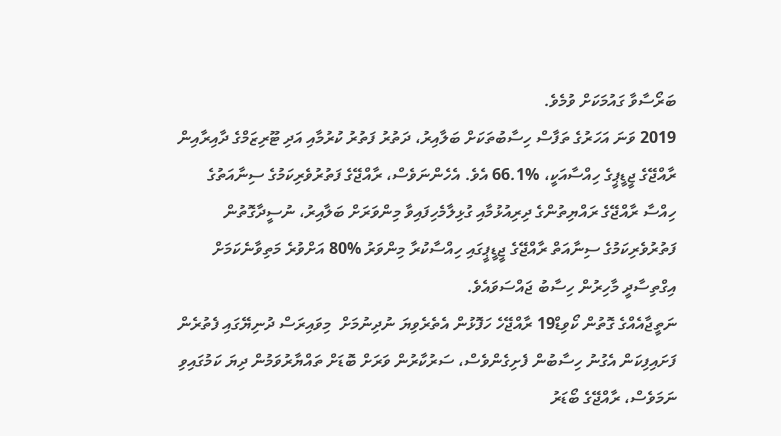ބަރޯސާވާ ގައުމަކަށް ވުމެވެ.
2019 ވަނަ އަހަރުގެ ތަފާސް ހިސާބުތަކަށް ބަލާއިރު، ދަތުރު ފަތުރު ކުރުމާއި އަދި ޓޫރިޒަމްގެ ދާއިރާއިން ރާއްޖޭގެ ޖީޑީޕީގެ ހިއްސާއަކީ، %66.1 އެވެ. އެހެންނަވެސް، ރާއްޖޭގެ ފަތުރުވެރިކަމުގެ ސިނާއަތުގެ ހިއްސާ ރާއްޖޭގެ ރައްޔިތުންގެ ދިރިއުޅުމާއި ގުޅިލާމެހިފައިވާ މިންވަރަށް ބަލާއިރު، ނުސީދާގޮތުން ފަތުރުވެރިކަމުގެ ސިނާއަތް ރާއްޖޭގެ ޖީޑީޕީގައި ހިއްސާކުރާ މިންވަރު %80 އަށްވުރެ މަތިވާނެކަމަށް އިގްތިސާދީ މާހިރުން ހިސާބު ޖައްސަވައެވެ.
ނަތީޖާއެއްގެ ގޮތުން ކޯވިޑް19 ރާއްޖޭހެ ހަފޮޅުން އެތެރެވިޔަ ނުދިނުމަށް  މިވައިރަސް ދުނިޔޭގައި ފެތުރެން ފަށައިފިކަން އެގުނު ހިސާބުން ފެށިގެންވެސް، ސަރުކާރުން ވަރަށް ބޮޑަށް ތައްޔާރުވަމުން ދިޔަ ކަމުގައިވި ނަމަވެސް، ރާއްޖޭގެ ބޯޑަރު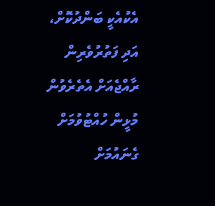އެކުއެކީ ބަންދުކޮށް، އަދި ފަތުރުވެރިން ރާއްޖެއަށް އެތެރެވުން މުޅީން ހުއްޓުވުމަށް ގެނައުމަށް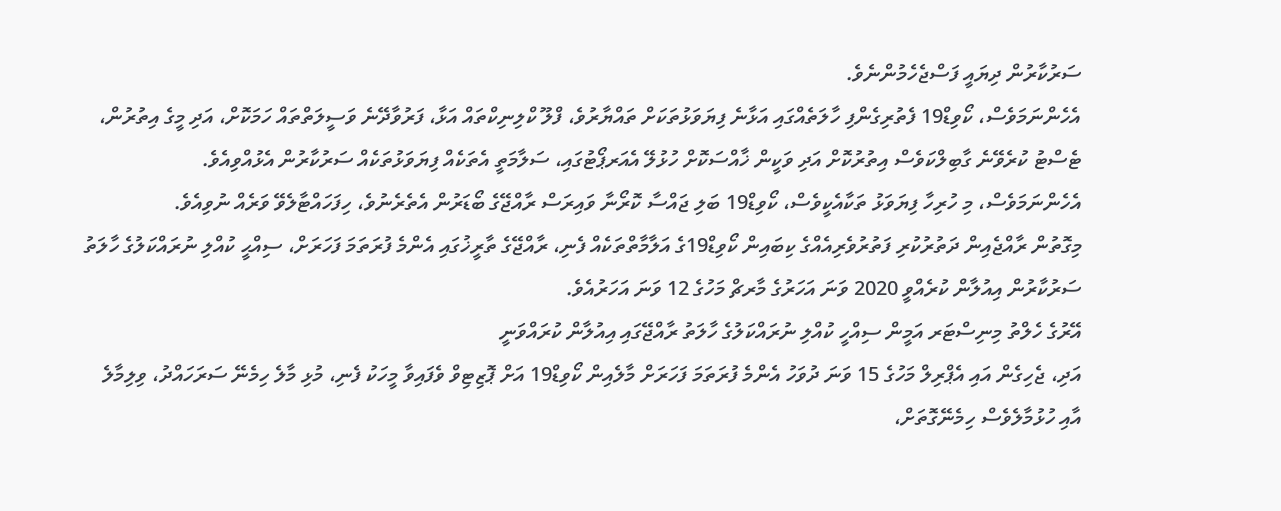ސަރުކާރުން ދިޔައީ ފަސްޖެހެމުންނެވެ.
އެހެންނަމަވެސް، ކޯވިޑް19 ފެތުރިގެންފި ހާލަތެއްގައި އަޅާނެ ފިޔަވަޅުތަކަށް ތައްޔާރުވެ، ފްލޫ ކްލިނިކްތައް އަޅާ، ފަރުވާދޭނެ ވަސީލަތްތައް ހަމަކޮށް، އަދި މީގެ އިތުރުން، ޓެސްޓު ކުރެވޭނެ ގާބިލްކަވެސް އިތުރުކޮށް އަދި ވަކީން ޚާއްސަކޮށް ހުޅުލޭ އެއަރޕޯޓުގައި، ސަލާމަތީ އެތަކެއް ފިޔަވަޅުތަކެއް ސަރުކާރުން އެޅުއްވިއެވެ.
އެހެންނަމަވެސް، މި ހުރިހާ ފިޔަވަޅު ތަކާއެކީވެސް، ކޯވިޑް19 ބަލި ޖައްސާ ކޮރޯނާ ވައިރަސް ރާއްޖޭގެ ބޯޑަރުން އެތެރެނުވެ، ހިފަހައްޓާލެވޭ ވަރެއް ނުވިއެވެ.
މިގޮތުން ރާއްޖެއިން ދަތުރުކުރި ފަތުރުވެރިއެއްގެ ކިބައިން ކޯވިޑް19ގެ އަލާމާތްތަކެއް ފެނި، ރާއްޖޭގެ ތާރީޚުގައި އެންމެ ފުރަތަމަ ފަހަރަށް، ސިއްޙީ ކުއްލި ނުރައްކަލުގެ ހާލަތު ސަރުކާރުން އިއުލާން ކުރެއްވީ 2020 ވަނަ އަހަރުގެ މާރޗް މަހުގެ 12 ވަނަ އަހަރުއެވެ.
އޭރުގެ ހެލްތު މިނިސްޓަރ އަމީން ސިއްހީ ކުއްލި ނުރައްކަލުގެ ހާލަތު ރާއްޖޭގައި އިއުލާން ކުރައްވަނީ
އަދި، ޖެހިގެން އައި އެޕްރިލް މަހުގެ 15 ވަނަ ދުވަހު އެންމެ ފުރަތަމަ ފަހަރަށް މާލެއިން ކޯވިޑް19 އަށް ޕޮޒިޓިވް ވެފައިވާ މީހަކު ފެނި، މުޅި މާލެ ހިމެނޭ ސަރަހައްދު، ވިލިމާލެ އާއި ހުޅުމާލެވެސް ހިމެނޭގޮތަށް،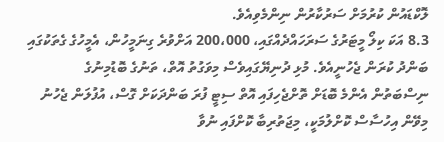ލޮކްޑައުން ކުރުމަށް ސަރުކާރުން ނިންމެވިއެވެ.
8.3 އަކަ ކިލޯ މީޓަރުގެ ސަރަހައްދެއްގައި، 200،000 އަށްވުރެ ގިނަމީހުން، އެމީހުގެ ގެތަކުގައި ބަންދު ކުރަން ޖެހުނީއެވެ. މުޅި ދުނިޔޭގައިވެސް މިވަގުތު އޮތް، ތަނުގެ ބޮޑުމިނުގެ ނިސްބަތުން އެންމެ ބޮޑަށް ތޮށްޖެހިފައި އޮތް ސިޓީ ފުރަ ބަންދަކަށް ގޮސް، އުފުލަން ޖެހުނު މިވޭން އިހުސާސް ކޮށްލުމަކީ، މިޖަތުރިބާ ކޮށްފައި ނުވާ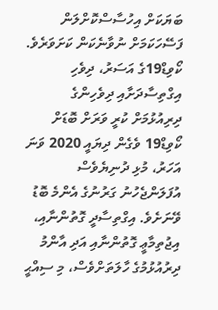ބަޔަކަށް އިހުސާސްކޮށްލަން ފަސޭހަކަމަށް ނުވާނެކަން ކަށަވަރެވެ.
ކޯވިޑް19ގެ އަސަރު، ދިވެހި އިގްތިސާދަށާއި ދިވެހިންގެ ދިރިއުޅުމަށް ކުރީ ވަރަށް ބޮޑަށް
ކޯވިޑް19 ވެގެން ދިޔައީ 2020 ވަނަ އަހަރު، މުޅި ދުނިޔެވެސް އުފަލަންޖެހުނު ގަރުނުގެ އެންމެ ބޮޑު ވޭނަށެވެ. އިގްތިސާދީ ގޮތުންނާއި، އިޖުތިމާޢީ ގޮތުންނާއި އަދި އާންމު ދިރުއުޅުމުގެ ހާލަތަށްވެސް، މި ސިއްޙީ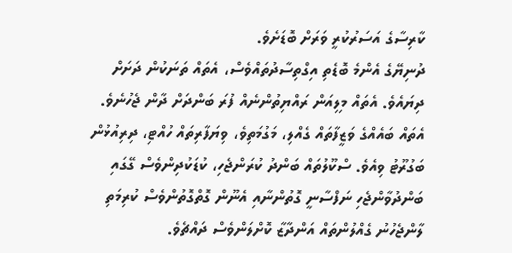ކާރިސާގެ އަސަރުކުރީ ވަރަށް ބޮޑަށެވެ.
ދުނިޔޭގެ އެންމެ ބޮޑެތި އިގްތިސާދުތައްވެސް، އެތައް ތަނަކުން ދަށަށް ދިޔައެވެ. އެތައް މިލިއަން ރައްޔިތުންނެއް ފުރަ ބަންދަށް ދާން ޖެހުނެވެ. އެތައް ބައެއްގެ ވަޒީފާތައް ގެއްލި، މަގުމަތިވެ، ވިޔަފާރިތައް ހުއްޓި، ދިރިއުޅުން ބަގުރޫޓު ވިއެވެ. ސްކޫލުތައް ބަންދު ކުރަންޖެހި، ކުޑަކުދިންވެސް ގޭގައި ބަންދުވާންޖެހި ނަފްސާނީ ގޮތުންނާއި އެނޫން ގޮތްގޮތުންވެސް ކުރިމަތި ލާންޖެހުނު ގެއްލުންތައް އަންދާޒާ ކޮށްލަންވެސް ދައްޗެވެ.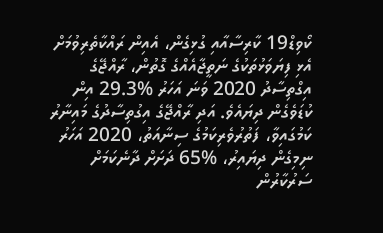ކޯވިޑް19 ކާރިސާއާއި ގުޅިގެން، އެއިން ރައްކާތެރިވުމަށް އެޅި ފިޔަވަޅުތަކުގެ ނަތީޖާއެއްގެ ގޮތުން، ރާއްޖޭގެ އިގްތިސާދު 2020 ވަނަ އަހަރު %29.3 އިން ކުޑަވެގެން ދިޔައެވެ. އަދި ރާއްޖޭގެ އިގުތިސާދުގެ މައިނާރު ކަމުގައިވާ، ފަތުރުވެރިކަމުގެ ސިނާއަތު، 2020 އަހަރު ނިމިގެން ދިޔައިރު، %65 ދަށަށް ދާނެކަމަށް ސަރުކާރުން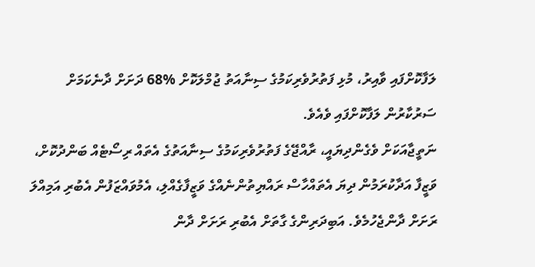ލަފާކޮށްފައި ވާއިރު، މުޅި ފަތުރުވެރިކަމުގެ ސިނާއަތު ޖުމްލަކޮށް %68 ދަށަށް ދާނެކަމަށް ސަރުކާރުން ލަފާކޮށްފައި ވެއެވެ.
ނަތީޖާއަކަށް ވެގެންދިޔައީ، ރާއްޖޭގެ ފަތުރުވެރިކަމުގެ ސިނާއަތުގެ އެތައް ރިސޯޓެއް ބަންދުކޮށް، ވަޒީފާ އަދާކުރަމުން ދިޔަ އެތައްހާސް ރައްޔިތުންނެއްގެ ވަޒީފާގެއްލި، އެމުވައްޒަފުން އެބުރި އަމިއްލަ ރަށަށް ދާންޖެހުމެވެ. އަބިދަރިންގެ ގާތަށް އެބުރި ރަށަށް ދާން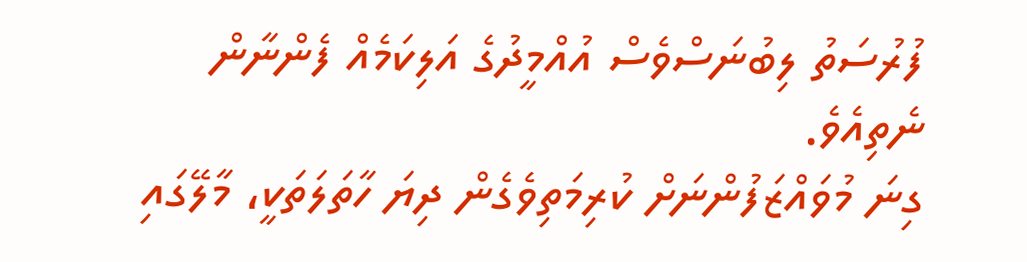ފުރުސަތު ލިބުނަސްވެސް އުއްމީދުގެ އަލިކަމެއް ފެންނާން ނެތިއެވެ.
ގިނަ މުވައްޒަފުންނަށް ކުރިމަތިވެގެން ދިޔަ ހާތަލަތަކީ، މާލޭގައި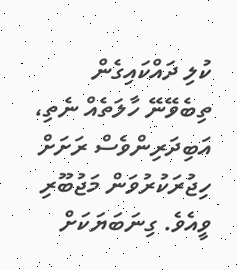ކުލި ދައްކައިގެން ތިބެވޭނޭ ހާލަތެއް ނެތި، އަބިދަރިންވެސް ރަށަށް ހިޖުރަކުރުވަން މަޖުބޫރި ވީއެވެ. ގިނަބަޔަކަށް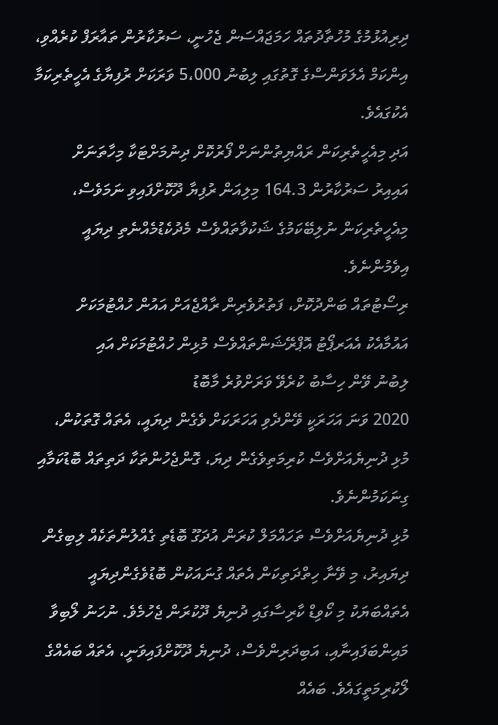ދިރިއުޅުމުގެ މުހުތާދުތައް ހަމަޖައްސަން ޖެހުނީ، ސަރުކާރުން ތައާރަފް ކުރެއްވި، އިންކަމް އެލަވަންސްގެ ގޮތުގައި ލިބުނު 5،000 ވަރަކަށް ރުފިޔާގެ އެހީތެރިކަމާ އެކުގައެވެ.
އަދި މިއެހީތެރިކަން ރައްޔިތުންނަށް ފޯރުކޮށް ދިނުމަށްޓަކާ މިހާތަނަށް އައިއިރު ސަރުކާރުން 164.3 މިލިއަން ރުފިޔާ ދޫކޮށްފައިވި ނަމަވެސް، މިއެހީތެރިކަން ނުލިބޭކަމުގެ ޝަކުވާތައްވެސް މެދުކެޑުމެއްނެތި ދިޔައީ އިވެމުންނެވެ.
ރިސޯޓުތައް ބަންދުކޮށް، ފަތުރުވެރިން ރާއްޖެއަށް އައުން ހުއްޓުމަކަށް އައުމާއެކު އެއަރޕޯޓު އޮޕްރޭޝަންތައްވެސް މުޅިން ހުއްޓުމަކަށް އައި
ލިބުނު ވޭން ހިސާބު ކުރެވޭ ވަރަށްވުރެ މާބޮޑު
2020 ވަނަ އަހަރަކީ ވޭންދެވި އަހަރަކަށް ވެގެން ދިޔައީ، އެތައް ގޮތަކުން، މުޅި ދުނިޔެއަށްވެސް ކުރިމަތިވެގެން ދިޔަ، ގޮންޖެހުންތަކާ ދަތިތައް ބޮޑުކަމާއި ގިނަކަމުންނެވެ.
މުޅި ދުނިޔެއަށްވެސް ތަހައްމަލް ކުރަން އުދަގޫ ބޮޑެތި ގެއްލުންތަކެއް ލިބިގެން ދިޔައިރު، މި ވޭނާ ހިތްދަތިކަން އެތައް ގުނައަކުން ބޮޑުވެގެންދިޔައީ އެތައްބަޔަކު މި ކޯވިޑް ކާރިސާގައި ދުނިޔެ ދޫކުރަން ޖެހުމެވެ. ނުހަނު ލޯބިވާ މައިންބަފައިނާއި، އަބިދަރިންވެސް، ދުނިޔެ ދޫކޮށްފައިވަނީ، އެތައް ބައެއްގެ ލޯކުރިމަތީގައެވެ. ބައެއް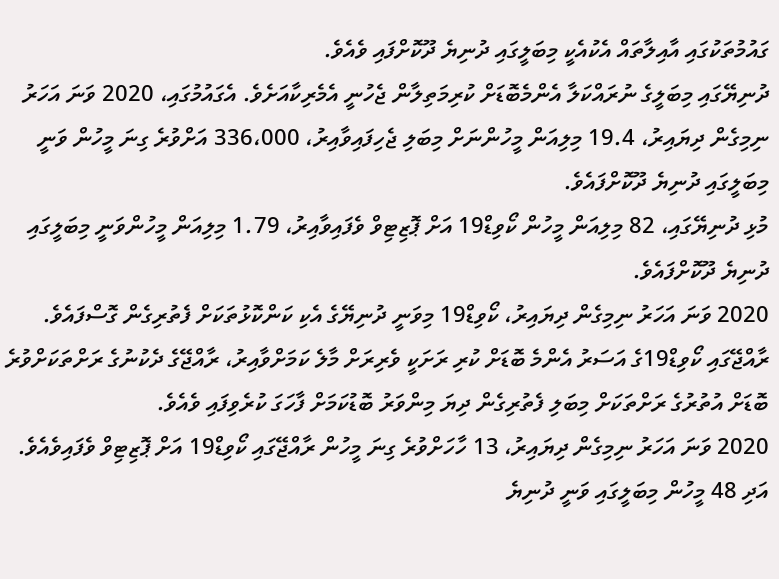ގައުމުތަކުގައި އާއިލާތައް އެކުއެކީ މިބަލީގައި ދުނިޔެ ދޫކޮށްފައި ވެއެވެ.
ދުނިޔޭގައި މިބަލީގެ ނުރައްކަލާ އެންމެބޮޑަށް ކުރިމަތިލާން ޖެހުނީ އެމެރިކާއަށެވެ. އެގައުމުގައި، 2020 ވަނަ އަހަރު ނިމިގެން ދިޔައިރު، 19.4 މިލިއަން މީހުންނަށް މިބަލި ޖެހިފައިވާއިރު، 336،000 އަށްވުރެ ގިނަ މީހުން ވަނީ މިބަލީގައި ދުނިޔެ ދޫކޮށްފައެވެ.
މުޅި ދުނިޔޭގައި، 82 މިލިއަން މީހުން ކޯވިޑް19 އަށް ޕޮޒިޓިވް ވެފައިވާއިރު، 1.79 މިލިއަން މީހުންވަނީ މިބަލީގައި ދުނިޔެ ދޫކޮށްފައެވެ.
2020 ވަނަ އަހަރު ނިމިގެން ދިޔައިރު، ކޯވިޑް19 މިވަނީ ދުނިޔޭގެ އެކި ކަންކޮޅުތަކަށް ފެތުރިގެން ގޮސްފައެވެ. ރާއްޖޭގައި ކޯވިޑް19ގެ އަސަރު އެންމެ ބޮޑަށް ކުރި ރަށަކީ ވެރިރަށް މާލެ ކަމަށްވާއިރު، ރާއްޖޭގެ ދެކުނުގެ ރަށްތަކަށްވުރެ ބޮޑަށް އުތުރުގެ ރަށްތަކަށް މިބަލި ފެތުރިގެން ދިޔަ މިންވަރު ބޮޑުކަމަށް ފާހަގަ ކުރެވިފައި ވެއެވެ.
2020 ވަނަ އަހަރު ނިމިގެން ދިޔައިރު، 13 ހާހަށްވުރެ ގިނަ މީހުން ރާއްޖޭގައި ކޯވިޑް19 އަށް ޕޮޒިޓިވް ވެފައިވެއެވެ. އަދި 48 މީހުން މިބަލީގައި ވަނީ ދުނިޔެ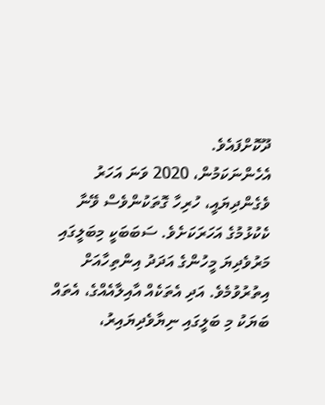ދޫކޮށްފައެވެ.
އެހެންނަކަމުން، 2020 ވަނަ އަހަރު ވެގެންދިޔައީ، ހުރިހާ ގޮތަކުންވެސް ވޭނާ ކެކުޅުމުގެ އަހަރަކަށެވެ. ސަބަބަކީ މިބަލީގައި މަރުވެދިޔަ މީހުންގެ އަދަދު އިންތިހާއަށް އިތުރުވުމެވެ. އަދި އެތަކެއް އާއިލާއެއްގެ، އެތައް ބަޔަކު މި ބަލީގައި ނިޔާވެދިޔައިރު،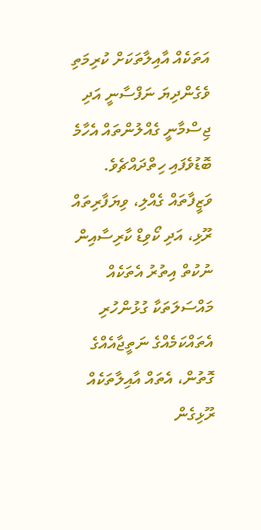އަތަކެއް އާއިލާތަކަށް ކުރިމަތި ވެގެންދިޔަ ނަފްސާނީ އަދި ޖިސްމާނީ ގެއްލުންތައް އެހާމެ ބޮޑުވެފައި ހިތްދައްޗެވެ.
ވަޒީފާތައް ގެއްލި، ވިޔަފާރިތައް ރޫޅި، އަދި ކޯވިޑް ކާރިސާއިން ނުކުތް އިތުރު އެތަކެއް މައްސަލަތަކާ ގުޅުންހުރި އެތައްކަމެއްގެ ނަތީޖާއެއްގެ ގޮތުން، އެތައް އާއިލާތަކެއް ރޫޅިގެން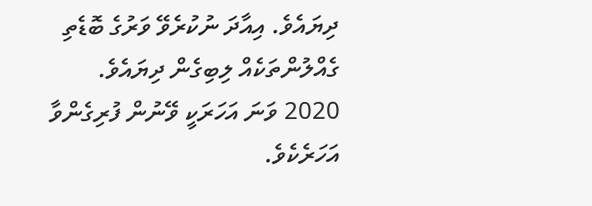ދިޔައެވެ. އިއާދަ ނުކުރެވޭ ވަރުގެ ބޮޑެތި ގެއްލުންތަކެއް ލިބިގެން ދިޔައެވެ.
2020 ވަނަ އަހަރަކީ ވޭނުން ފުރިގެންވާ އަހަރެކެވެ.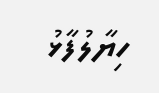ހިޔާލުފާޅު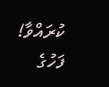ކުރައްވާ!
ފަހުގެ